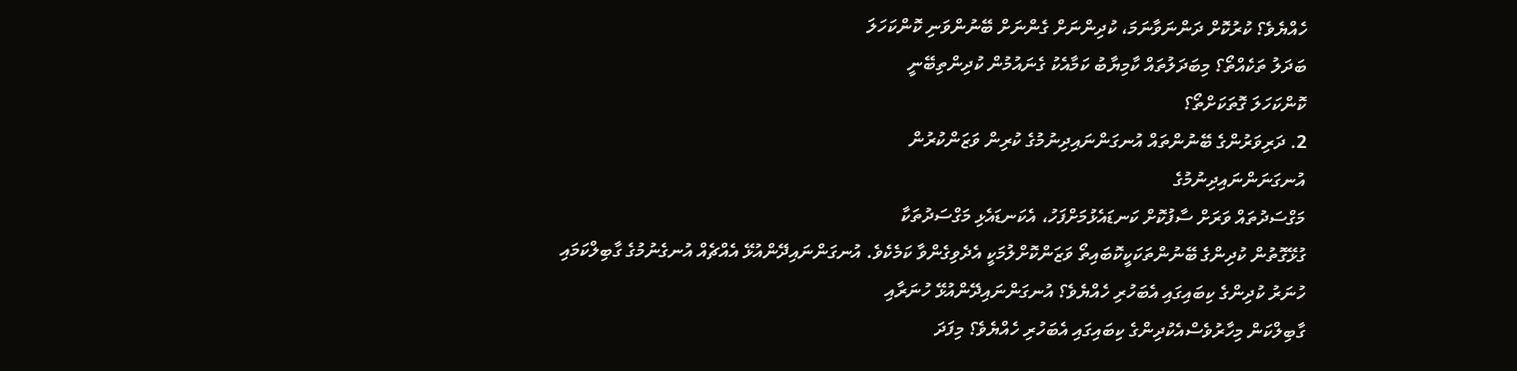ހެއްޔެވެ؟ ކުރުކޮށް ދަންނަވާނަމަ، ކުދިންނަށް ގެންނަށް ބޭނުންވަނި ކޮންކަހަލަ
ބަދަލު ތަކެއްތޯ؟ މިބަދަލުތައް ކާމިޔާބު ކަމާއެކު ގެނައުމުން ކުދިންތިބޭނީ
ކޮންކަހަލަ ގޮތަކަށްތޯ؟
2. ދަރިވަރުންގެ ބޭނުންތައް އުނގަންނައިދިނުމުގެ ކުރިން ވަޒަންކުރުން
އުނގަނަންނައިދިނުމުގެ
މަގްސަދުތައް ވަރަށް ސާފުކޮށް ކަނޑައެޅުމަށްފަހު، އެކަނޑައެޅި މަގްސަދުތަކާ
ގުޅޭގޮތުން ކުދިންގެ ބޭނުންތަކަކީކޮބައިތޯ ވަޒަންކޮށްލުމަކީ އެދެވިގެންވާ ކަމެކެވެ. އުނގަންނައިދޭންއުޅޭ އެއްޗެއް އުނގެނުމުގެ ގާބިލްކަމައި
ހުނަރު ކުދިންގެ ކިބައިގައި އެބަހުރި ހެއްޔެވެ؟ އުނގަންނައިދޭންއުޅޭ ހުނަރާއި
ގާބިލްކަން މިހާރުވެސްއެކުދިންގެ ކިބައިގައި އެބަހުރި ހެއްޔެވެ؟ މިފަދަ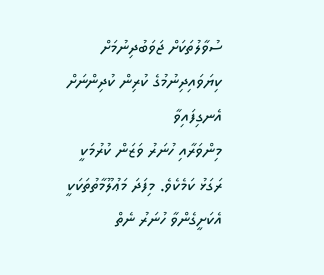ސުވާލުތަކަށް ޖަވަބުދިނުމަށް ކިޔަވައިދިނުމުގެ ކުރިން ކުދިންނަށް އެނގިފައިވާ
މިންވަރާއި ހުނަރު ވަޒަން ކުރުމަކީ ރަގަޅު ކަމެކެވެ. މިފަދަ މަޢުލޫމާތުތަކަކީ އެކަށީގެންވާ ހުނަރު ނެތް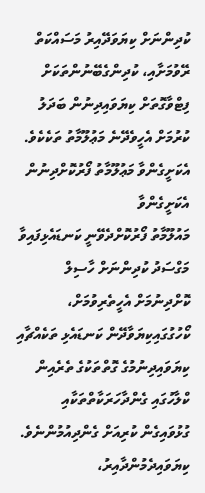ކުދިންނަށް ކިޔަވަދޭއިރު މަސައްކަތް ރޭވުމަށާއި، ކުދިންގެބޭނުންތަކަށް
ފިޓްވާގޮތަށް ކިޔަވައިދިނުން ބަދަލު ކުރުމަށް އެހީވެދޭނެ މަޢުލޫމާތު ތަކެކެވެ.
އެކަށީގެންވާ މަޢުލޫމާތު ފޯރުކޮށްދިނުން
އެކަށީގެންވާ
މައުލޫމާތު ފޯރުކޮށްދެވޭނީ ކަނޑައެޅިފައިވާ މަގްސަދު ކުދިންނަށް ހާސިލް
ކޮށްދިނުމަށް އެހީތެރިވުމަށް، ކޯހުގުގައިކިޔަވާދޭން ކަނޑައެޅި ތަކެއްޗާއި
ކިޔަވައިދިނުމުގެ ގޮތްތަކުގެ ތެރެއިން ކްލާހުގައި ގެންދާހަރަކާތްތަކާއި
ގުޅުވައިގެން ކުރިއަށް ގެންދިއުމުންނެވެ. ކިޔަވައިދެމުންދާއިރު،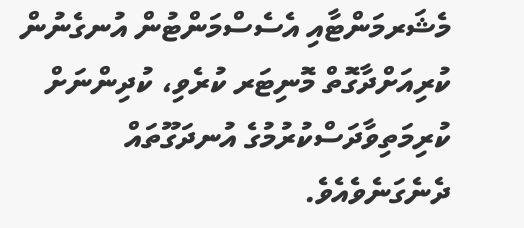މެޝަރމަންޓާއި އެސެސްމަންޓުން އުނގެނުން
ކުރިއަށްދާގޮތް މޮނިޓަރ ކުރެވި، ކުދިންނަށް ކުރިމަތިވާދަސްކުރުމުގެ އުނދަގޫތައް
ދެނެގަނެވެއެވެ.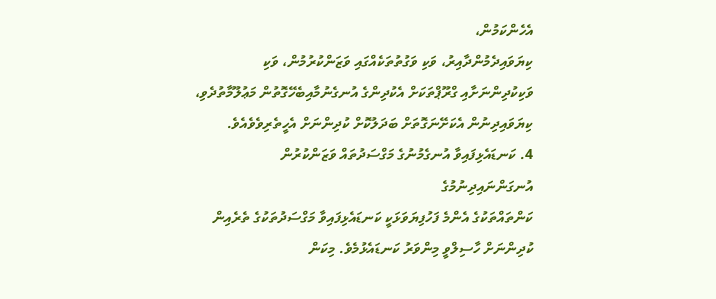އެހެންކަމުން،
ކިޔަވައިދެމުންދާއިރު، ވަކި ވަގުތުތަކެއްގައި ވަޒަންކުރުމުން، ވަކި
ވަކިކުދިންނަށާއި ގްރޫޕްތަކަށް އެކުދިންގެ އުނގެނުމާއިބެހޭގޮތުން މަޢުލޫމާތުދެވި،
ކިޔަވައިދިނުން އެކަށޭނަގޮތަށް ބަދަލުކޮށް ކުދިންނަށް އެހީތެރިވެވެއެވެ.
4. ކަނޑައެޅިފައިވާ އުނގެމުނުގެ މަގްސަދުތައް ވަޒަންކުރުން
އުނގަންނައިދިނުމުގެ
ކަންތައްތަކުގެ އެންމެ ފަހުފިޔަވަޅަކީ ކަނޑައެޅިފައިވާ މަގްސަދުތަކުގެ ތެރެއިން
ކުދިންނަށް ހާސިލްވީ މިންވަރު ކަނޑައެޅުމެވެ. މިކަން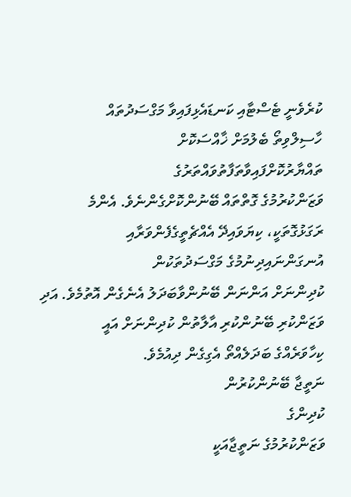ކުރެވެނީ ޓެސްޓާއި ކަނޑައެޅިފައިވާ މަގްސަދުތައް
ހާސިލްވިތޯ ބެލުމަށް ޚާއްސަކޮށް ތައްޔާރުކޮށްފައިވާތަފާތުވައްތަރުގެ
ވަޒަންކުރުމުގެ ގޮތްތައް ބޭނުންކޮށްގެންނެވެ. އެންމެ ރަގަޅުގޮތަކީ، ކިޔަވައިދޭ އެއްޗެތީގެފެންވަރާއި އުނގަންނައިދިނުމުގެ މަގްސަދުތަކުން
ކުދިންނަށް އަންނަން ބޭނުންވާބަދަލު އެނެގެން އޮތުމެވެ. އަދި ވަޒަންކުރި ބޭނުންކުރި އާލާތުން ކުދިންނަށް އައީ
ކިހާވަރެއްގެ ބަދަލެއްތޯ އެގިގެން ދިއުމެވެ.
ނަތީޖާ ބޭނުންކުރުން
ކުދިންގެ
ވަޒަންކުރުމުގެ ނަތީޖާއަކީ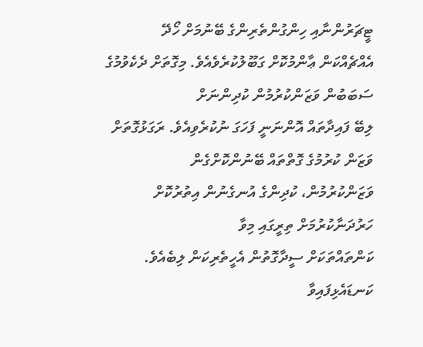ޓީޗަރުންނާއި ހިންގުންތެރިންގެ ބޭނުމަށް ހޯދޭ
އެއްޗެއްކަން ޢާންމުކޮށް ގަބޫލުކުރެވެއެވެ. މިގޮތަށް ދެކެވުމުގެ ސަބަބުން ވަޒަންކުރުމުން ކުދިންނަށް
ލިބޭ ފައިދާތައް އޮންނަނީ ފަހަގަ ނުކުރެވިއެވެ. ރަގަޅުގޮތަށް ވަޒަން ކުރުމުގެ ގޮތްތައް ބޭނުންކޮށްގެން
ވަޒަންކުރުމުން، ކުދިންގެ އުނގެނުން އިތުރުކޮށް ހަރުދަނާކުރުމަށް ތިރީގައި މިވާ
ކަންތައްތަކަށް ސީދާގޮތުން އެހީތެރިކަން ލިބެއެވެ.
ކަނޑައެޅިފައިވާ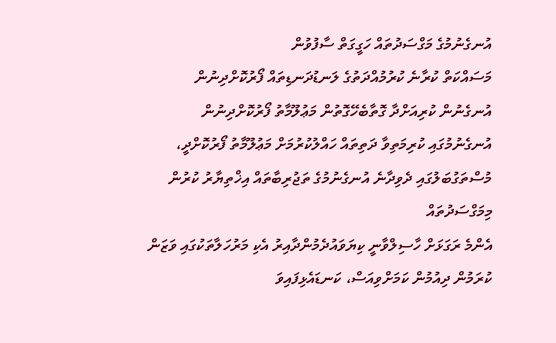އުނގެނުމުގެ މަގްސަދުތައް ހަގީގަތް ސާފުވުން
މަސައްކަތް ކުރާނެ ކުރުމުއްދަތުގެ ލަނޑުދަނޑިތައް ފޯރުކޮށްދިނުން
އުނގެނުން ކުރިއަށްދާ ގޮތާބެހޭގޮތުން މަޢުލޫމާތު ފޯރުކޮށްދިނުން
އުނގެނުމުގައި ކުރިމަތިވާ ދަތިތައް ހައްލުކުރުމަށް މަޢުލޫމާތު ފޯރުކޮށްދީ،
މުސްތަގުބަލުގައި ދެވިދާނެ އުނގެނުމުގެ ތަޖުރިބާތައް އިޚްތިޔާރު ކުރުން
މިމަގްސަދުތައް
އެންމެ ރަގަޅަށް ހާސިލްވާނީ ކިޔަވައުދެމުންދާއިރު އެކި މަރުހަލާތަކުގައި ވަޒަން
ކުރަމުން ދިއުމުން ކަމަށްވިއަސް، ކަނޑައެޅިފައިވަ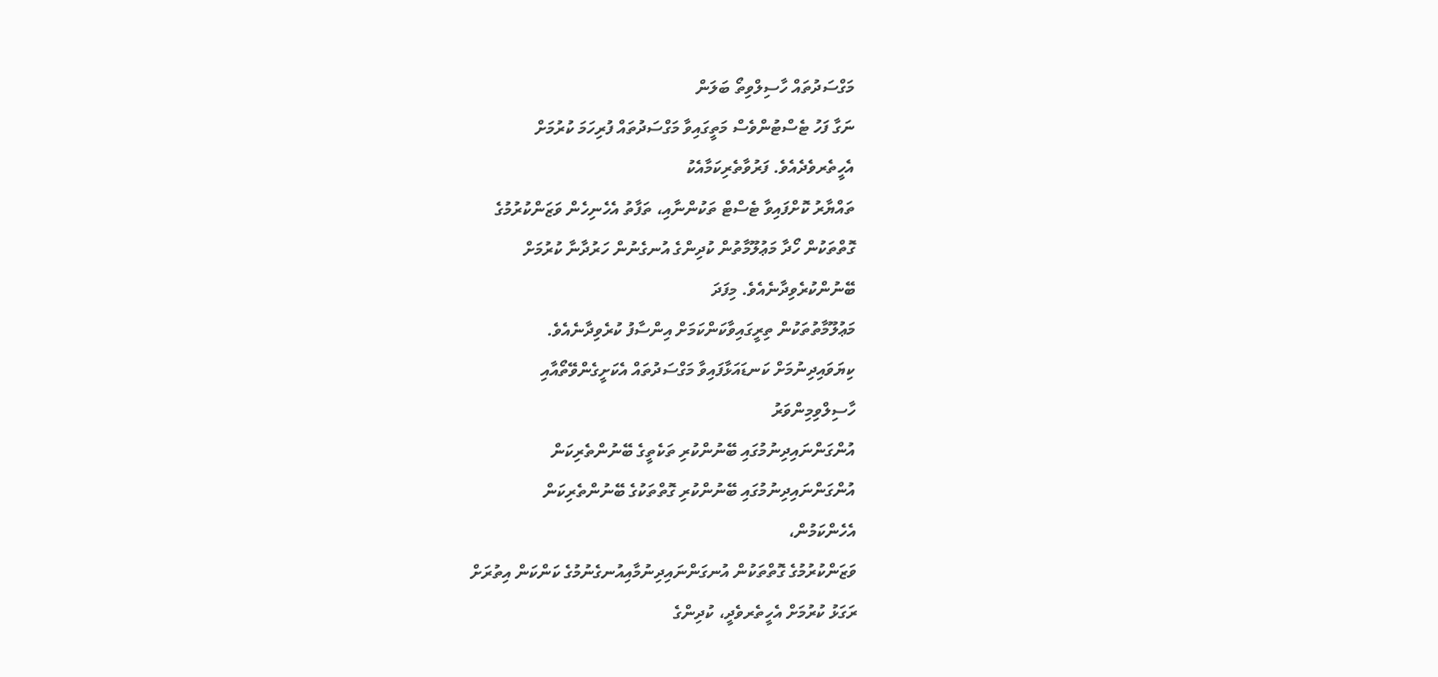މަގްސަދުތައް ހާސިލްވިތޯ ބަލަން
ނަގާ ފަހު ޓެސްޓުންވެސް މަތީގައިވާ މަގްސަދުތައް ފުރިހަމަ ކުރުމަށް
އެހީތެރވެދެއެވެ. ފަރުވާތެރިކަމާއެކު
ތައްޔާރު ކޮށްފައިވާ ޓެސްޓް ތަކުންނާއި، ތަފާތު އެހެނިހެން ވަޒަންކުރުމުގެ
ގޮތްތަކުން ހޯދާ މަޢުލޫމާތުން ކުދިންގެ އުނގެނުން ހަރުދާނާ ކުރުމަށް
ބޭނުންކުރެވިދާނެއެވެ. މިފަދަ
މަޢުލޫމާތުތަކުން ތިރީގައިވާކަންކަމަށް އިންސާފު ކުރެވިދާނެއެވެ.
ކިޔަވައިދިނުމަށް ކަނޑައަޅާފައިވާ މަގްސަދުތައް އެކަށީގެންވޭތޯއާއި
ހާސިލްވިމިންވަރު
އުންގަންނައިދިނުމުގައި ބޭނުންކުރި ތަކެތީގެ ބޭނުންތެރިކަން
އުންގަންނައިދިނުމުގައި ބޭނުންކުރި ގޮތްތަކުގެ ބޭނުންތެރިކަން
އެހެންކަމުން،
ވަޒަންކުރުމުގެ ގޮތްތަކުން އުނގަންނައިދިނުމާއިއުނގެނުމުގެ ކަންކަން އިތުރަށް
ރަގަޅު ކުރުމަށް އެހީތެރވެދީ، ކުދިންގެ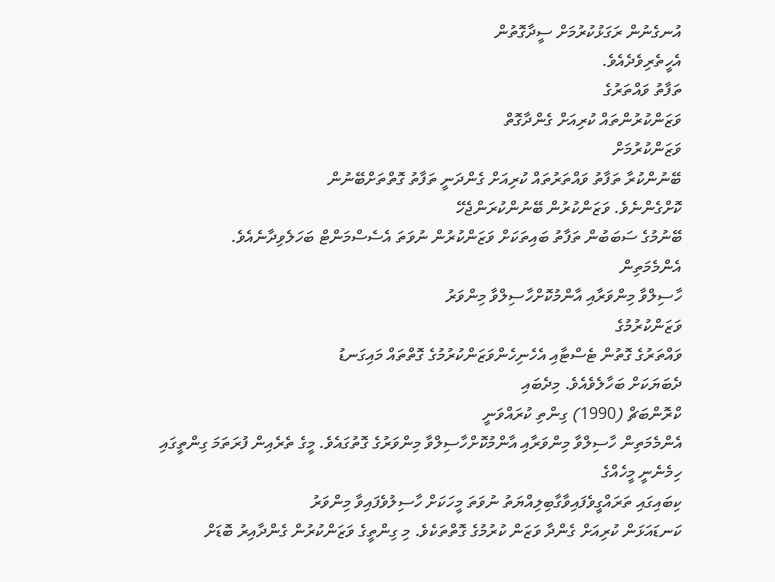އުނގެނުން ރަގަޅުކުރުމަށް ސީދާގޮތުން
އެހީތެރިވެދެއެވެ.
ތަފާތު ވައްތަރުގެ
ވަޒަންކުރުންތައް ކުރިއަށް ގެންދާގޮތް
ވަޒަންކުރުމަށް
ބޭނުންކުރާ ތަފާތު ވައްތަރުތައް ކުރިއަށް ގެންދަނީ ތަފާތު ގޮތްތަށްބޭނުން
ކޮށްގެންނެވެ. ވަޒަންކުރުން ބޭނުންކުރަންޖެހޭ
ބޭނުމުގެ ސަބަބުން ތަފާތު ބައިތަކަށް ވަޒަންކުރުން ނުވަތަ އެސެސްމަންޓް ބަހަލެވިދާނެއެވެ.
އެންމެމަތިން
ހާސިލްވާ މިންވަރާއި އާންމުކޮށްހާސިލްވާ މިންވަރު
ވަޒަންކުރުމުގެ
ވައްތަރުގެ ގޮތުން ޓެސްޓާއި އެހެނިހެންވަޒަންކުރުމުގެ ގޮތްތައް މައިގަނޑު
ދެބަޔަކަށް ބަހާލެވެއެވެ. މިދެބައި
ކްރޮންބަޗް (1990) ގިންތި ކުރައްވަނީ
އެންމެމަތިން ހާސިލްވާ މިންވަރާއި އާންމުކޮށްހާސިލްވާ މިންވަރުގެ ގޮތުގައެވެ. މީގެ ތެރެއިން ފުރަތަމަ ގިންތީގައި ހިމެނެނީ މީހެއްގެ
ކިބައިގައި ތަރައްގީވެފައިވާގާބިލިއްޔަތު ނުވަތަ މީހަކަށް ހާސިލުވެފައިވާ މިންވަރު
ކަނޑައަޅަން ކުރިއަށް ގެންދާ ވަޒަން ކުރުމުގެ ގޮތްތަކެވެ. މި ގިންތީގެ ވަޒަންކުރުން ގެންދާއިރު ބޮޑަށް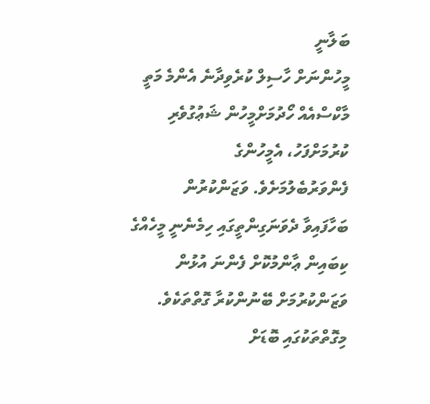ބަލާނީ
މީހުންނަށް ހާސިލް ކުރެވިދާނެ އެންމެ މަތީ މާކްސްއެއް ހޯދުމަށްމީހުން ޝަޢުގުވެރި
ކުރުމަށްފަހު، އެމީހުންގެ
ފެންވަރުބެލުމަށެވެ. ވަޒަންކުރުން
ބަހާފައިވާ ދެވަނަގިންތީގައި ހިމެނެނީ މީހެއްގެ ކިބައިން ޢާންމުކޮށް ފެންނަ އުޅުން
ވަޒަންކުރުމަށް ބޭނުންކުރާ ގޮތްތަކެވެ. މިގޮތްތަކުގައި ބޮޑަށް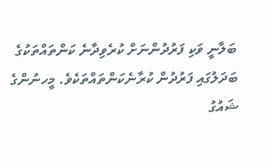ބަލާނީ ވަކި ފަރުދުންނަށް ކުރެވިދާނެ ކަންތައްތަކުގެ
ބަދަލުގައި ފަރުދުން ކުރާނެކަންތައްތަކެވެ. މީހނުންގެ ޝައުގު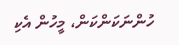ހުންނަކަންކަން، މީހުން އެކި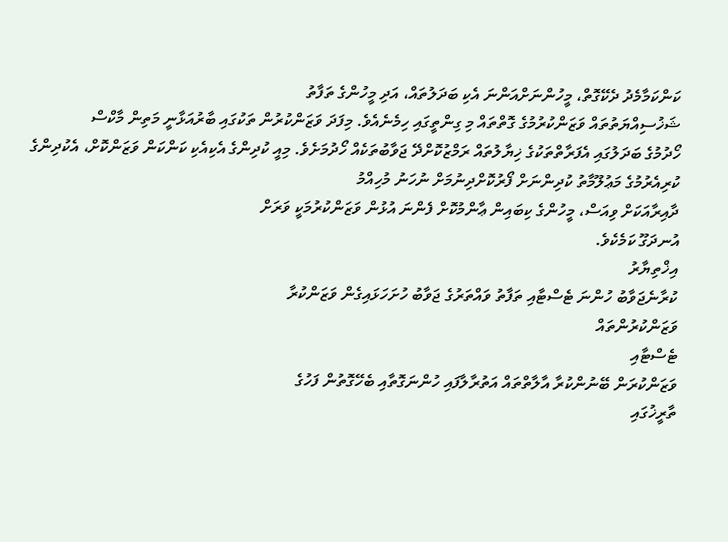ކަންކަމާމެދު ދެކޭގޮތް، މީހުންނަށްއަންނަ އެކި ބަދަލުތައް، އަދި މީހުންގެ ތަފާތު
ޝަޚުސިއްޔަތުތައް ވަޒަންކުރުމުގެ ގޮތްތައް މި ގިންތީގައި ހިމެނެއެވެ. މިފަދަ ވަޒަންކުރުން ތަކުގައި ބާރުއަޅާނީ މަތިން މާކްސް
ހޯދުމުގެ ބަދަލުގައި އެފަރާތްތަކުގެ ޚިޔާލުތައް ރަމްޒުކޮށްދޭ ޖަވާބުތަކެއް ހޯދުމަށެވެ. މިއީ ކުދިންގެ އެކިއެކި ކަންކަން ވަޒަންކޮށް، އެކުދިންގެ
ކުރިއެރުމުގެ މަޢުލޫމާތު ކުދިންނަށް ފޯރުކޮށްދިނުމަށް ނުހަނު މުހިއްމު
ދާއިރާއަކަށް ވިއަސް، މީހުންގެ ކިބައިން ޢާންމުކޮށް ފެންނަ އުޅުން ވަޒަންކުރުމަކީ ވަރަށް
އުނދަގޫ ކަމެކެވެ.
އިޚްތިޔާރު
ކުރާނެޖަވާބު ހުންނަ ޓެސްޓާއި ތަފާތު ވައްތަރުގެ ޖަވާބު ހުށަހަޅައިގެން ވަޒަންކުރާ
ވަޒަންކުރުންތައް
ޓެސްޓާއި
ވަޒަންކުރަން ބޭނުންކުރާ އާލާތްތައް އަތުރާލާފައި ހުންނަގޮތާއި ބެހޭގޮތުން ފަހުގެ
ތާރީޚުގައި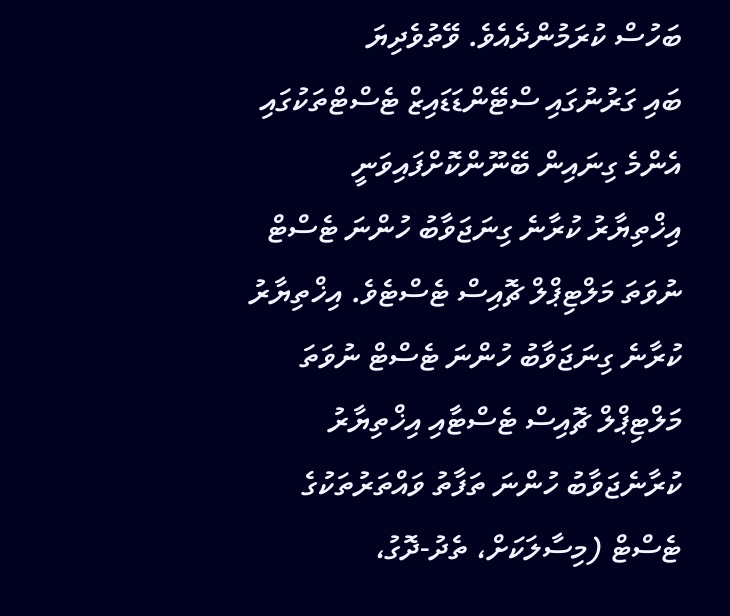ބަހުސް ކުރަމުންދެއެވެ. ވޭތުވެދިޔަ
ބައި ގަރުނުގައި ސްޓޭންޑަޑައިޒް ޓެސްޓްތަކުގައި އެންމެ ގިނައިން ބޭނޫންކޮށްފައިވަނީ
އިޚްތިޔާރު ކުރާނެ ގިނަޖަވާބު ހުންނަ ޓެސްޓް ނުވަތަ މަލްޓިޕްލް ޗޮއިސް ޓެސްޓެވެ. އިޚްތިޔާރު ކުރާނެ ގިނަޖަވާބު ހުންނަ ޓެސްޓް ނުވަތަ
މަލްޓިޕްލް ޗޮއިސް ޓެސްޓާއި އިޚްތިޔާރު ކުރާނެޖަވާބު ހުންނަ ތަފާތު ވައްތަރުތަކުގެ
ޓެސްޓް (މިސާލަކަށް، ތެދު-ދޮގު،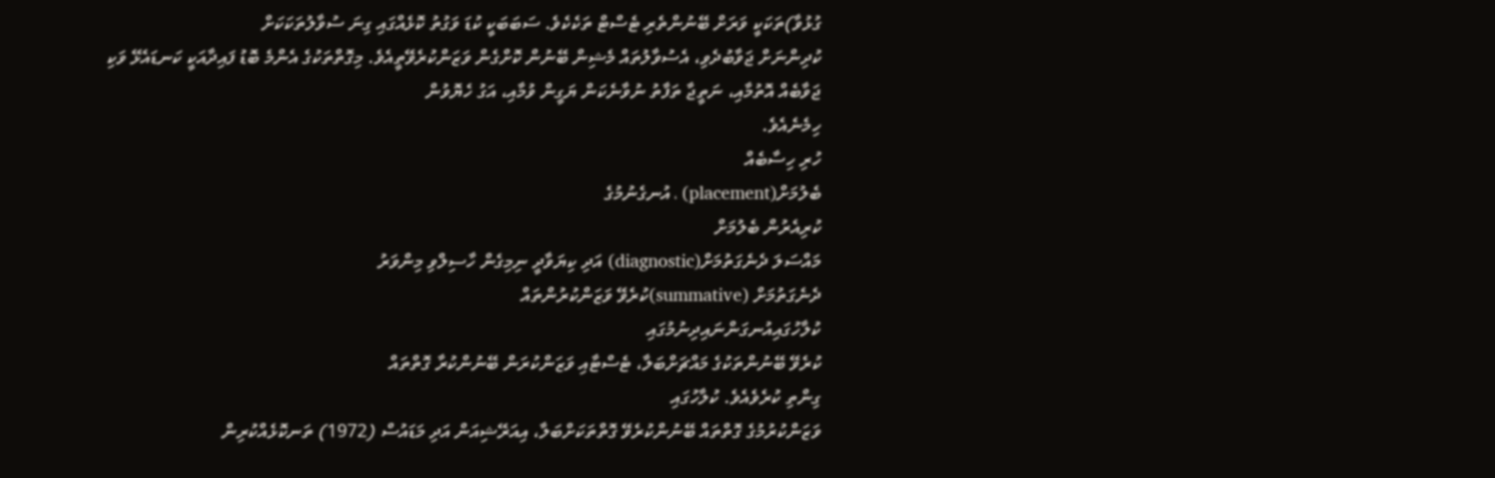ގުޅުވާ)ތަކަކީ ވަރަށް ބޭނުންތެރި ޓެސްޓް ތަކެކެވެ. ސަބަބަކީ ކުޑަ ވަގުތު ކޮޅެއްގައި ގިނަ ސުވާލުތަކަކަށް
ކުދިންނަށް ޖަވާބުދެވި، އެސުވާލުތައް މެޝިން ބޭނުން ކޮށްގެން ވަޒަންކުރެވޭތީއެވެ. މިގޮތްތަކުގެ އެންމެ ބޮޑު ފައިދާއަކީ ކަނޑައެޅޭ ވަކި
ޖަވާބެއް އޮތުމާއި، ނަތީޖާ ތަފާތު ނުވާނެކަން ޔަގީން ވުމާއި، އަގު ހެޔޮވުން
ހިމެނެއެވެ.
ހުރި ހިސާބެއް
ބެލުމަށް(placement) ، އުނގެނުމުގެ
ކުރިއެރުން ބެލުމަށް
މައްސަލަ ދެނެގަތުމަށް(diagnostic) އަދި ކިޔަވާދީ ނިމިގެން ހާސިލްވި މިންވަރު
ދެނެގަތުމަށް (summative)ކުރެވޭ ވަޒަންކުރުންތައް
ކުލާހުގައިއުނގަންނައިދިނުމުގައި
ކުރެވޭ ބޭނުންތަކުގެ މައްޗަށްބަލާ، ޓެސްޓާއި ވަޒަންކުރަން ބޭނުންކުރާ ގޮތްތައް
ގިންތި ކުރެވެއެވެ. ކުލާހުގައި
ވަޒަންކުރުމުގެ ގޮތްތައް ބޭނުންކުރެވޭ ގޮތްތަކަށްބަލާ، އިއަރޭޝިއަން އަދި މަޑައުސް (1972) ތަނކޮޅެއްކުރިން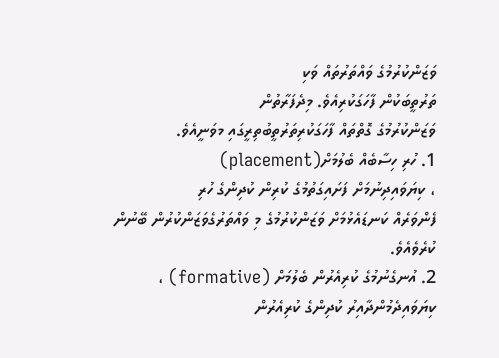ވަޒަންކުރުމުގެ ވައްތަރުތައް ވަކި
ތަރުތީބަކުން ފާހަގަކުރިއެވެ. މިދެފަރާތުން
ވަޒަންކުރުމުގެ ގޮތްތައް ފާހަގަކުރިތަރުތީބުތިރީގައި މވަނީއެވެ.
1. ހުރި ހިސާބެއް ބެލުމަށް(placement)
، ކިޔަވައިދިނުމަށް ފަށައިގަތުމުގެ ކުރިން ކުދިންގެ ހުރި
ފެންވަރެއް ކަނޑައެޅުމަށް ވަޒަންކުރުމުގެ މި ވައްތަރުގެވަޒަންކުރުން ބޭނުން
ކުރެވެއެވެ.
2. އުނގެނުމުގެ ކުރިއެރުން ބެލުމަށް (formative) ،
ކިޔަވައިދެމުންދާއިރު ކުދިންގެ ކުރިއެރުން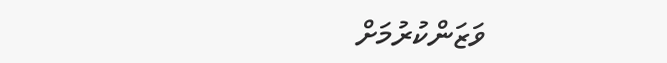ވަޒަންކުރުމަށް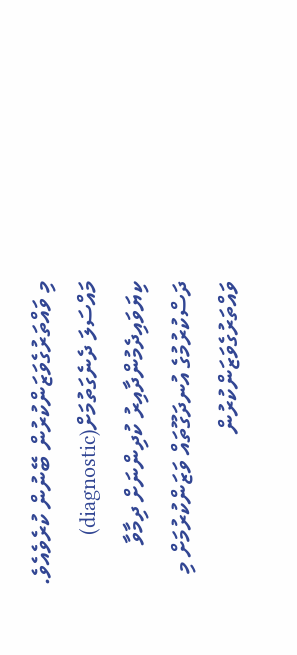މި ވައްތަރުގެވަޒަންކުރުން ބޭނުން ކުރެވެއެވެ.
މައްސަލަ ދެނެގަތުމަށް(diagnostic)
ކިޔަވައިދެމުންދާއިރު ކުދިންނަށް ދިމާވާ
ދަސްކުރުމުގެ އުނދަގޫތައް ވަޒަންކުރުމަށް މި ވައްތަރުގެވަޒަންކުރުން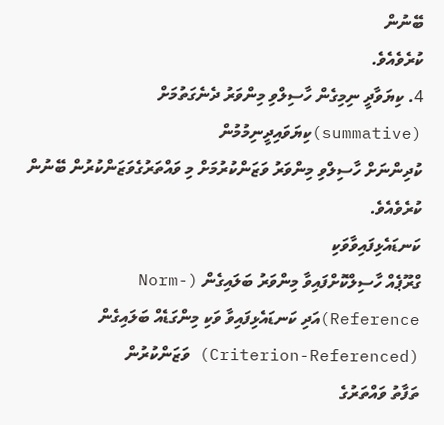ބޭނުން
ކުރެވެއެވެ.
4. ކިޔަވާދީ ނިމިގެން ހާސިލްވި މިންވަރު ދެނެގަތުމަށް (summative)ކިޔަވައިދީނިމުމުން
ކުދިންނަށް ހާސިލްވި މިންވަރު ވަޒަންކުރުމަށް މި ވައްތަރުގެވަޒަންކުރުން ބޭނުން
ކުރެވެއެވެ.
ކަނޑައެޅިފައިވާވަކި
ގްރޫޕެއް ހާސިލްކޮށްފައިވާ މިންވަރު ބަލައިގެން (Norm-Reference)އަދި ކަނޑައެޅިފައިވާ ވަކި މިންގަޑެއް ބަލައިގެން (Criterion-Referenced) ވަޒަންކުރުން
ތަފާތު ވައްތަރުގެ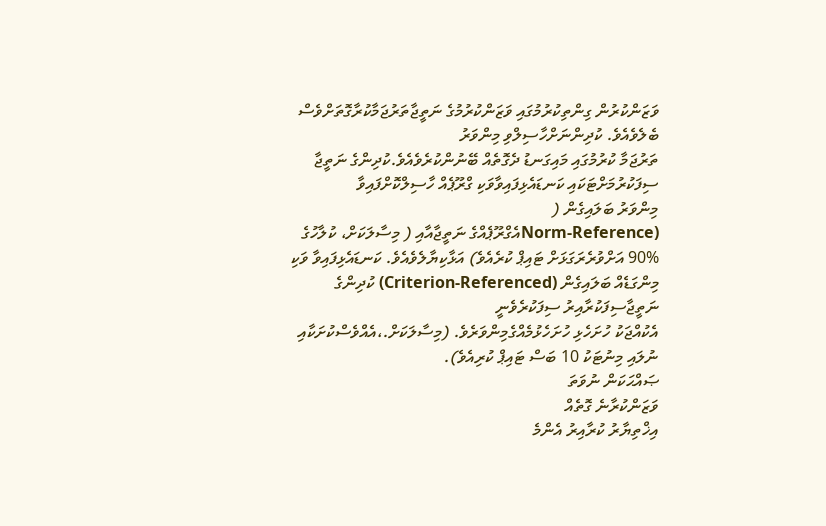ވަޒަންކުރުން ގިންތިކުރުމުގައި ވަޒަންކުރުމުގެ ނަތީޖާތަރުޖަމާކުރާގޮތަށްވެސް
ބެލެވެއެވެ. ކުދިންނަށްހާސިލްވި މިންވަރު
ތަރުޖަމާ ކުރުމުގައި މައިގަނޑު ދެގޮތެއް ބޭނުންކުރެވެއެވެ.ކުދިންގެ ނަތީޖާ ސިފަކުރުމަށްޓަކައި ކަނޑައެޅިފައިވާވަކި ގްރޫޕެއް ހާސިލްކޮށްފައިވާ
މިންވަރު ބަލައިގެން (
(Norm-Referenceއެގްރޫޕެއްގެ ނަތީޖާއާއި ( މިސާލަކަށް، ކުލާހުގެ %90 އަށްވުރެރަގަޅަށް ޓައިޕް ކުރެއެވެ) އަޅާކިޔާލެވެއެވެ. ކަނޑައެޅިފައިވާ ވަކި މިންގަޑެއް ބަލައިގެން (Criterion-Referenced) ކުދިންގެ ނަތީޖާސިފަކުރާއިރު ސިފަކުރެވެނީ
އެކުއްޖަކު ހުށަހެޅި ހުށަހެޅުމެއްގެމިންވަރެވެ. (މިސާލަކަށް.،އެއްވެސްކުށަކާއި
ނުލައި މިނުޓަކު 10 ބަސް ޓައިޕް ކުރިއެވެ).
ޞައްޙަކަން ނުވަތަ
ވަޒަންކުރާނެ ގޮތެއް
އިޚްތިޔާރު ކުރާއިރު އެންމެ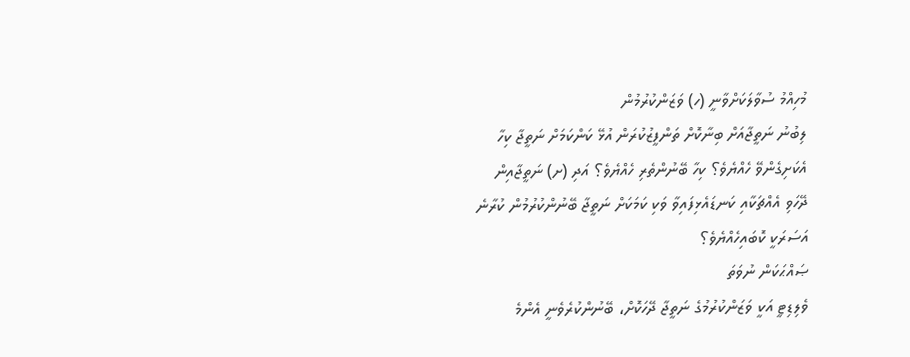މުހިއްމު ސުވާލަކަށްވާނީ (ހ) ވަޒަންކުރުމުން
ލިބުނު ނަތީޖާއަށް ބިނާކޮށް ތަންފީޒުކުރަން އުޅޭ ކަންކަމަށް ނަތީޖާ ކިހާ
އެކަށިގެންވޭ ހެއްޔެވެ؟ ކިހާ ބޭނުންތެރި ހެއްޔެވެ؟ އަދި (ށ) ނަތީޖާއިން
ދޭހަވި އެއްޗަކާއި ކަނޑައެޅިފައިވާ ވަކި ކަމަކަށް ނަތީޖާ ބޭނުންކުރުމުން ކުރާނެ
އަސަރަކީ ކޮބައިހެއްޔެވެ؟
ޞައްޙަކަން ނުވަތަ
ވެލިޑިޓީ އަކީ ވަޒަންކުރުމުގެ ނަތީޖާ ދޭހަކޮށް، ބޭނުންކުރެވެނީ އެންމެ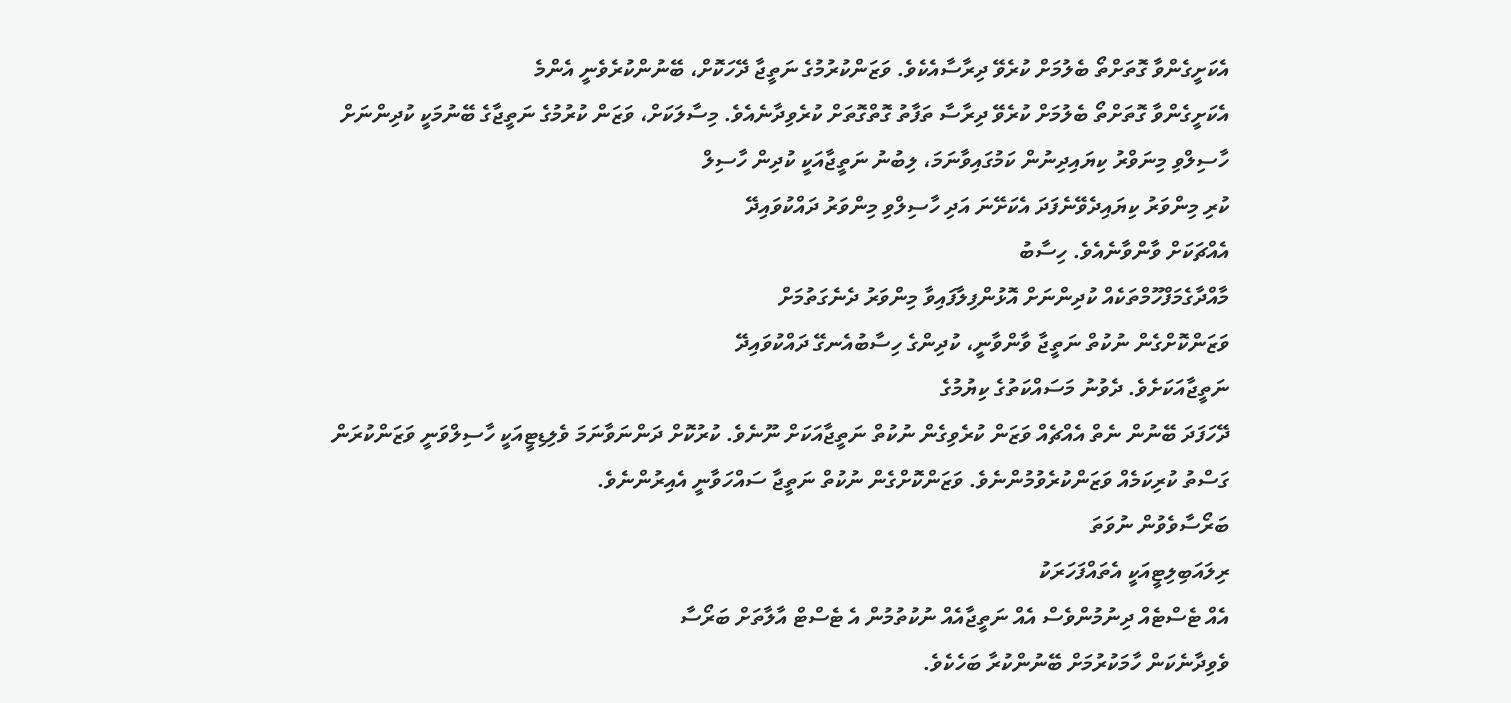އެކަށީގެންވާ ގޮތަށްތޯ ބެލުމަށް ކުރެވޭ ދިރާސާއެކެވެ. ވަޒަންކުރުމުގެ ނަތީޖާ ދޭހަކޮށް، ބޭނުންކުރެވެނީ އެންމެ
އެކަށީގެންވާ ގޮތަށްތޯ ބެލުމަށް ކުރެވޭ ދިރާސާ ތަފާތު ގޮތްގޮތަށް ކުރެވިދާނެއެވެ. މިސާލަކަށް، ވަޒަން ކުރުމުގެ ނަތީޖާގެ ބޭނުމަކީ ކުދިންނަށް
ހާސިލްވި މިނަވްރު ކިޔައިދިނުން ކަމުގައިވާނަމަ، ލިބުނު ނަތީޖާއަކީ ކުދިން ހާސިލް
ކުރި މިންވަރު ކިޔައިދެވޭނެފަދަ އެކަށޭނަ އަދި ހާސިލްވި މިންވަރު ދައްކުވައިދޭ
އެއްޗަކަށް ވާންވާނެއެވެ. ހިސާބު
މާއްދާގެމަފްހޫމްތަކެއް ކުދިންނަށް އޮޅުންފިލާފައިވާ މިންވަރު ދެނެގަތުމަށް
ވަޒަންކޮށްގެން ނުކުތް ނަތީޖާ ވާންވާނީ، ކުދިންގެ ހިސާބުއެނގޭ ދައްކުވައިދޭ
ނަތީޖާއަކަށެވެ. ދެވުނު މަސައްކަތުގެ ކިޔުމުގެ
ދޭހަފަދަ ބޭނުން ނެތް އެއްޗެއް ވަޒަން ކުރެވިގެން ނުކުތް ނަތީޖާއަކަށް ނޫނެވެ. ކުރުކޮށް ދަންނަވާނަމަ ވެލިޑިޓީއަކީ ހާސިލްވަނީ ވަޒަންކުރަން
ގަސްތު ކުރިކަމެއް ވަޒަންކުރެވުމުންނެވެ. ވަޒަންކޮށްގެން ނުކުތް ނަތީޖާ ސައްހަވާނީ އެއިރުންނެވެ.
ބަރޯސާވެވުން ނުވަތަ
ރިލައަބިލިޓީއަކީ އެތައްފަހަރަކު
އެއް ޓެސްޓެއް ދިނުމުންވެސް އެއް ނަތީޖާއެއް ނުކުތުމުން އެ ޓެސްޓް އާލާތަށް ބަރޯސާ
ވެވިދާނެކަން ހާމަކުރުމަށް ބޭނުންކުރާ ބަހެކެވެ.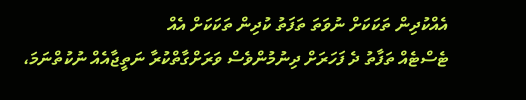އެއްކުދިން ތަކަކަށް ނުވަތަ ތަފަތު ކުދިން ތަކަކަށް އެއް
ޓެސްޓެއް ތަފާތު ދެ ފަހަރަށް ދިނުމުންވެސް ވަރަށްގާތްކުރާ ނަތީޖާއެއް ނުކުތްނަމަ،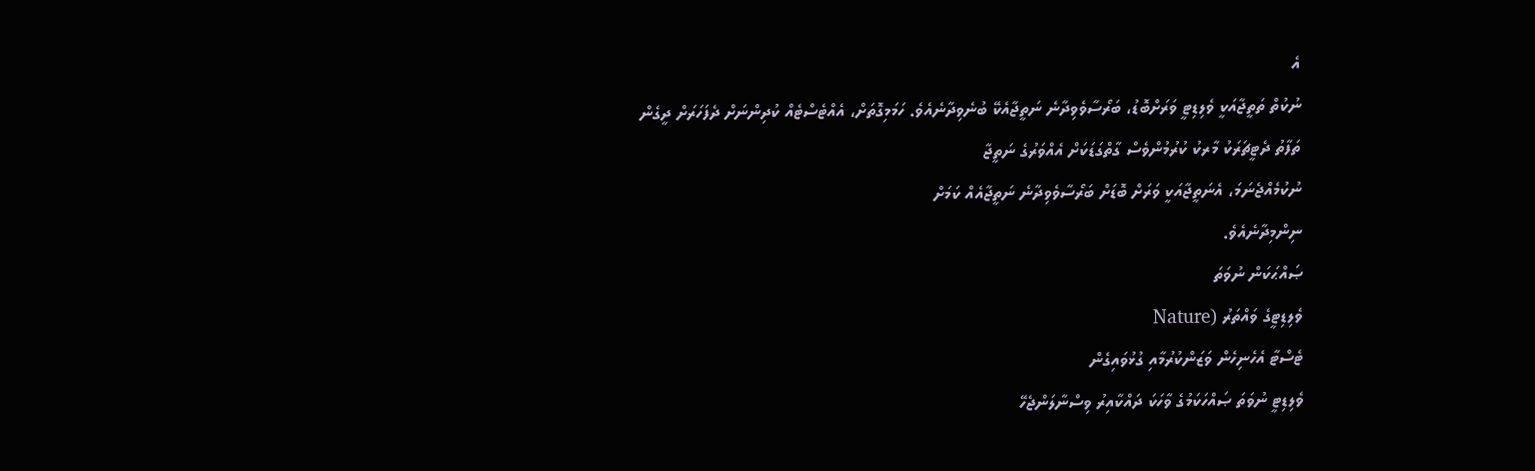އެ
ނުކުތް ތަތީޖާއަކީ ވެލިޑިޓީ ވަރަށްބޮޑު، ބަރޯސާވެވިދާނެ ނަތީޖާއެކޭ ބުނެވިދާނެއެވެ. ހަމަމިގޮތަށް، އެއްޓެސްޓެއް ކުދިންނަށް ދެފަހަރަށް ދީގެން
ތަފާތު ދެޓީޗަރަކު މާރކު ކުރުމުންވެސް ގާތްގަޑަކަށް އެއްވަރުގެ ނަތީޖާ
ނުކުމެއްޖެނަމަ، އެނަތީޖާއަކީ ވަރަށް ބޮޑަށް ބަރޯސާވެވިދާނެ ނަތީޖާއެއް ކަމަށް
ނިންމިދާނެއެވެ.
ޞައްޙަކަން ނުވަތަ
ވެލިޑިޓީގެ ވައްތަރު (Nature
ޓެސްޓާ އެހެނިހެން ވަޒަންކުރުމާއި ގުޅުވައިގެން
ވެލިޑިޓީ ނުވަތަ ޞައްހަކަމުގެ ވާހަކަ ދައްކާއިރު ވިސްނާލަންޖެހޭ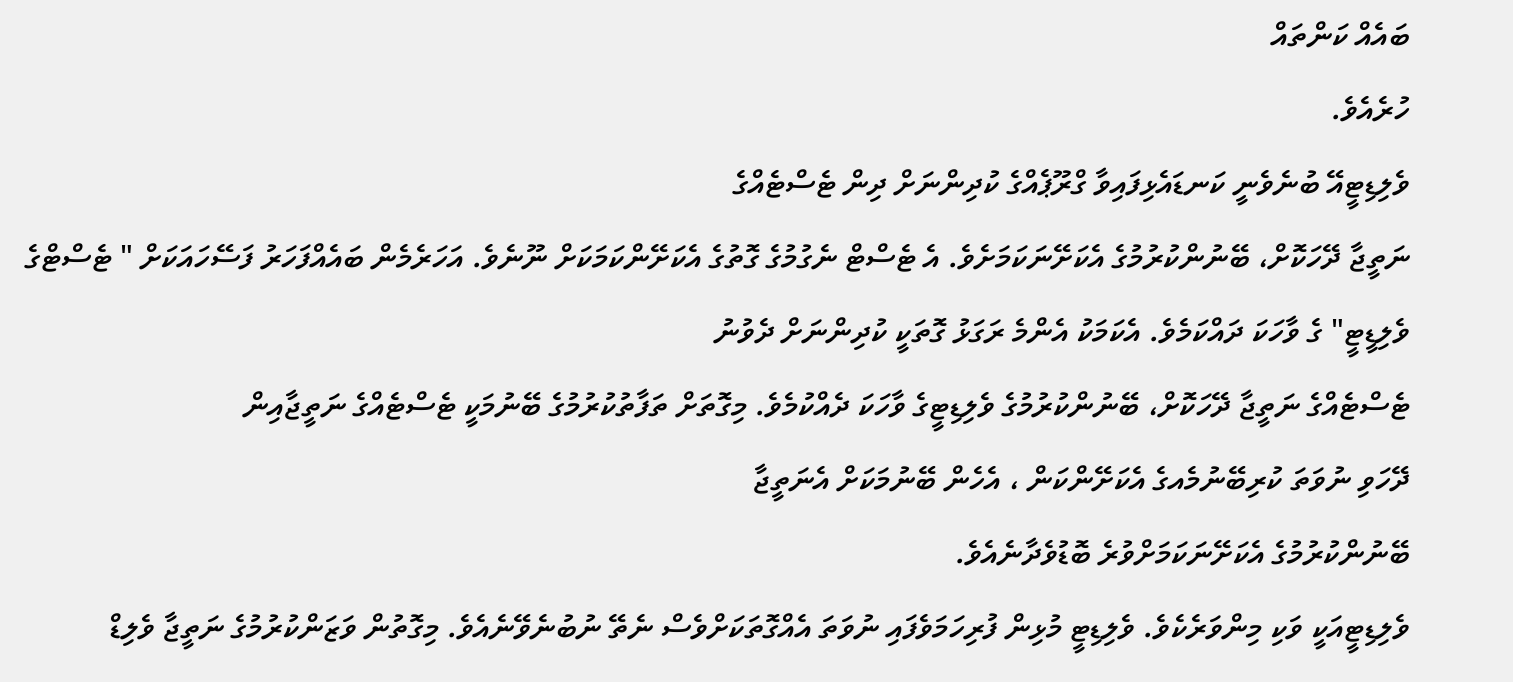ބައެއް ކަންތައް
ހުރެއެވެ.
ވެލިޑިޓީއޭ ބުނެވެނީ ކަނޑައެޅިފައިވާ ގްރޫޕެއްގެ ކުދިންނަށް ދިން ޓެސްޓެއްގެ
ނަތީޖާ ދޭހަކޮށް، ބޭނުންކުރުމުގެ އެކަށޭނަކަމަށެވެ. އެ ޓެސްޓް ނެގުމުގެ ގޮތުގެ އެކަށޭންކަމަކަށް ނޫނެވެ. އަހަރެމެން ބައެއްފަހަރު ފަސޭހައަކަށް " ޓެސްޓްގެ ވެލިޑީޓީ" ގެ ވާހަކަ ދައްކަމެވެ. އެކަމަކު އެންމެ ރަގަޅު ގޮތަކީ ކުދިންނަށް ދެވުނު
ޓެސްޓެއްގެ ނަތީޖާ ދޭހަކޮށް، ބޭނުންކުރުމުގެ ވެލިޑިޓީގެ ވާހަކަ ދެއްކުމެވެ. މިގޮތަށް ތަފާތުކުރުމުގެ ބޭނުމަކީ ޓެސްޓެއްގެ ނަތީޖާއިން
ދޭހަވި ނުވަތަ ކުރިބޭނުމެއގެ އެކަށޭންކަން ، އެހެން ބޭނުމަކަށް އެނަތީޖާ
ބޭނުންކުރުމުގެ އެކަށޭނަކަމަށްވުރެ ބޮޑުވެދާނެއެވެ.
ވެލިޑިޓީއަކީ ވަކި މިންވަރެކެވެ. ވެލިޑިޓީ މުޅިން ފުރިހަމަވެފައި ނުވަތަ އެއްގޮތަކަށްވެސް ނެތޭ ނުބުނެވޭނެއެވެ. މިގޮތުން ވަޒަންކުރުމުގެ ނަތީޖާ ވެލިޑް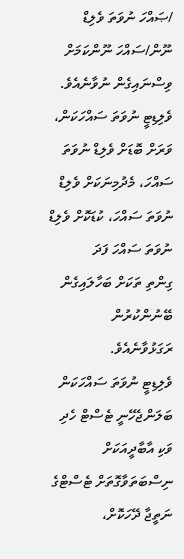/ޞައްހަ ނުވަތަ ވެލިޑް
ނޫން/ސައްހަ ނޫންކަމަށް ވިސްނައިގެން ނުވާނެއެވެ. ވެލިޑިޓީ ނުވަތަ ސައްހަކަން، ވަރަށް ބޮޑަށް ވެލިޑް ނުވަތަ
ސައްހަ، މެދުމިނަކަށް ވެލިޑް ނުވަތަ ސައްހަ، ކުޑަކޮށް ވެލިޑް ނުވަތަ ސައްހަ ފަދަ
ގިންތި ތަކަށް ބަހާލައިގެން ބޭނުންކުރުން ރަގަޅުވާނެއެވެ.
ވެލިޑިޓީ ނުވަތަ ސައްހަކަން ބަލަންޖެހޭނީ ޓެސްޓް ހެދި ވަކި އާބާދީއަކަށް
ނިސްބަތަވާގޮތަށް ޓެސްޓްގެ ނަތީޖާ ދޭހަކޮށް،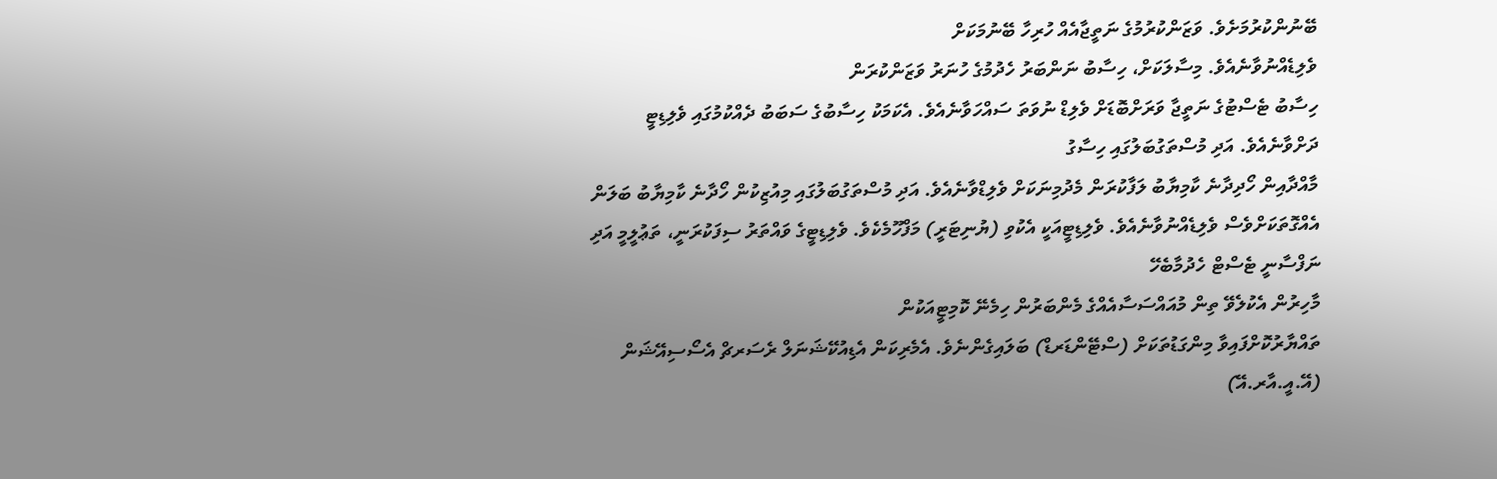ބޭނުންކުރުމަށެވެ. ވަޒަންކުރުމުގެ ނަތީޖާއެއް ހުރިހާ ބޭނުމަކަށް
ވެލިޑެއްނުވާނެއެވެ. މިސާލަކަށް، ހިސާބު ނަންބަރު ހެދުމުގެ ހުނަރު ވަޒަންކުރަން
ހިސާބު ޓެސްޓުގެ ނަތީޖާ ވަރަށްބޮޑަށް ވެލިޑް ނުވަތަ ސައްހަވާނެއެވެ. އެކަމަކު ހިސާބުގެ ސަބަބު ދެއްކުމުގައި ވެލިޑިޓީ
ދަށްވާނެއެވެ. އަދި މުސްތަގުބަލުގައި ހިސާގު
މާއްދާއިން ހޯދިދާނެ ކާމިޔާބު ލަފާކުރަން މެދުމިނަކަށް ވެލިޑްވާނެއެވެ. އަދި މުސްތަގުބަލުގައި މިއުޒިކުން ހޯދާނެ ކާމިޔާބު ބަލަން
އެއްގޮތަކަށްވެސް ވެލިޑެއްނުވާނެއެވެ. ވެލިޑިޓީއަކީ އެކުވި (ޔުނިޓަރީ) މަފްހޫމެކެވެ. ވެލިޑިޓީގެ ވައްތަރު ސިފަކުރަނީ، ތަޢުލީމީ އަދި ނަފްސާނީ ޓެސްޓް ހެދުމާބެހޭ
މާހިރުން އެކުލެވޭ ތިން މުއައްސަސާއެއްގެ މެންބަރުން ހިމެނޭ ކޮމިޓީއަކުން
ތައްޔާރުކޮށްފައިވާ މިންގަޑުތަކަށް (ސްޓޭންޑަރޑް) ބަލައިގެންނެވެ. އެމެރިކަން އެޑިއުކޭޝަނަލް ރެސަރޗް އެސޯސިއޭޝަން (އޭ.އީ.އާރ.އޭ)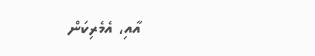އާއި، އެމެރިކަން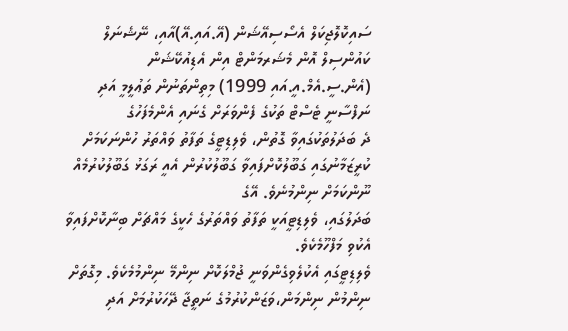ސައިކޮލޮޖިކަލް އެސޯސިއޭޝަން (އޭ.އައި.އޭ)އާއި، ނޭޝެނަލް
ކައުންސިލް އޮން މެޝަރމަންޓް އިން އެޑިއުކޭޝަން (އެން.ސީ.އެމް.އީ.އައި 1999) މިތިންތަނުން ތަޢުލީމީ އަދި ނަފްސާނީ ޓެސްޓް ތަކުގެ ފެންވަރަށް ގެނައި އެންމެފަހުގެ
ދެ ބަދަލުތަކުގައިވާ ގޮތުން، ވެލިޑިޓީގެ ތަފާތު ވައްތަރު ހުންނަކަމަށް
ކުރީޒަމާނުގައި ގަބޫލުކޮށްފައިވާ ގަބޫލުކުރުން އެއީ ރަގަޅު ގަބޫލުކުރުމެއް
ނޫންކަމަށް ނިންމުނެވެ. އޭގެ
ބަދަލުގައި، ވެލިޑިޓީއަކީ ތަފާތު ވައްތަރުގެ ހެކީގެ މައްޗަށް ބިނާކޮށްފައިވާ
އެކުވި މަފްހޫމެކެވެ.
ވެލިޑިޓީގައި އެކުލެވިގެންވަނީ ޖުމްލަކޮށް ނިންމޭ ނިންމުމެކެވެ. މިގޮތަށް ނިންމުން ނިންމަން،ވަޒަންކުރުމުގެ ނަތީޖާ ދޭހަކުރުމަށް އަދި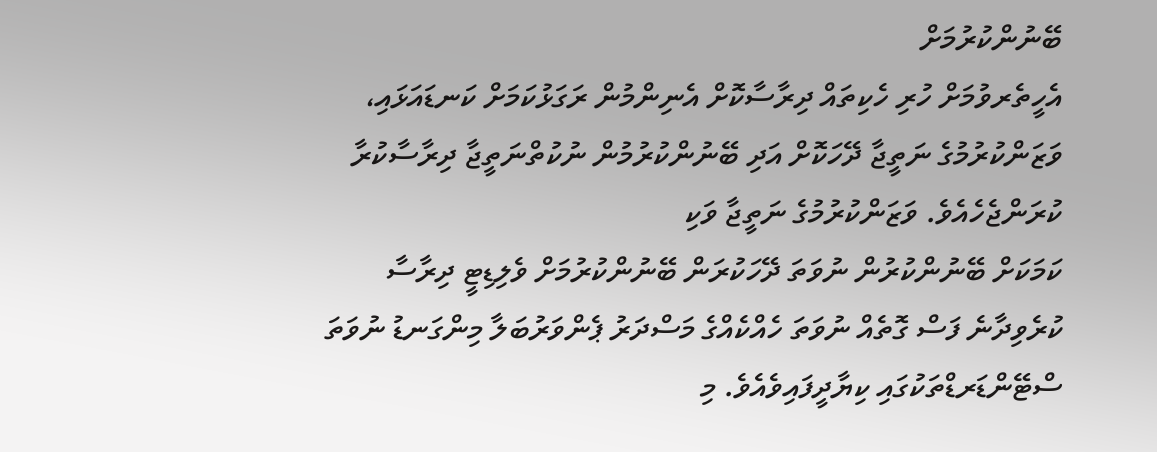ބޭނުންކުރުމަށް
އެހީތެރވުމަށް ހުރި ހެކިތައް ދިރާސާކޮށް އެނިންމުން ރަގަޅުކަމަށް ކަނޑައަޅައި،
ވަޒަންކުރުމުގެ ނަތީޖާ ދޭހަކޮށް އަދި ބޭނުންކުރުމުން ނުކުތްނަތީޖާ ދިރާސާކުރާ
ކުރަންޖެހެއެވެ. ވަޒަންކުރުމުގެ ނަތީޖާ ވަކި
ކަމަކަށް ބޭނުންކުރުން ނުވަތަ ދޭހަކުރަން ބޭނުންކުރުމަށް ވެލިޑިޓީ ދިރާސާ
ކުރެވިދާނެ ފަސް ގޮތެއް ނުވަތަ ހެއްކެއްގެ މަސްދަރު ޕެންވަރުބަލާ މިންގަނޑު ނުވަތަ
ސްޓޭންޑަރޑްތަކުގައި ކިޔާދީފައިވެއެވެ. މި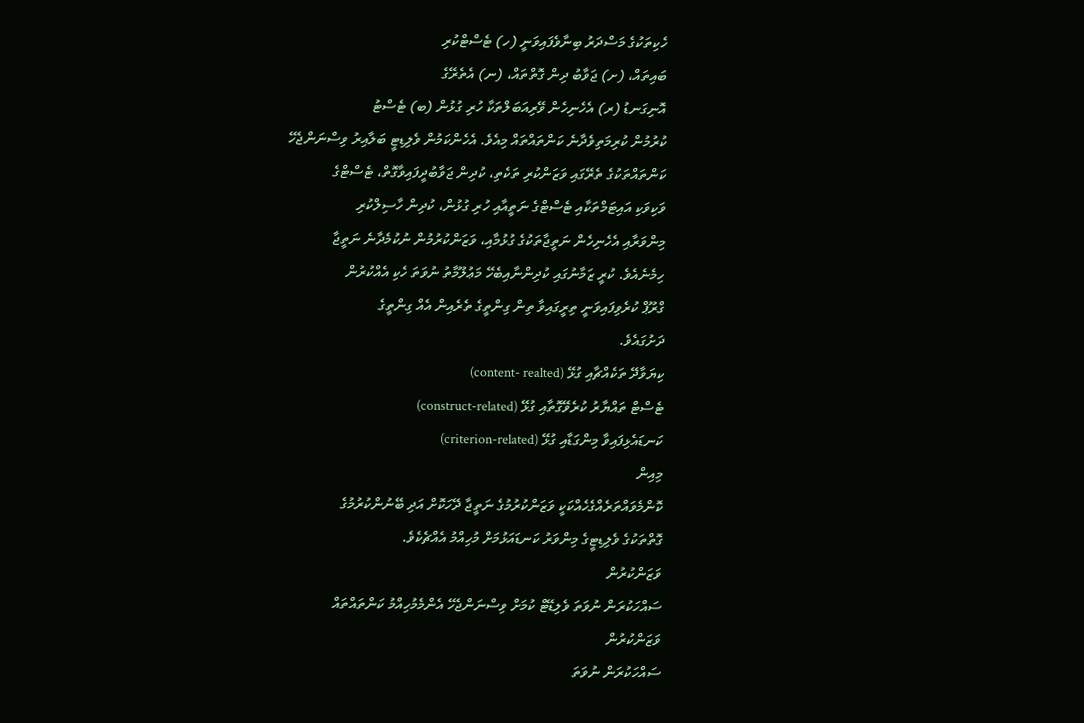ހެކިތަކުގެ މަސްދަރު ބިނާވެފައިވަނީ (ހ) ޓެސްޓްކުރި
ބައިތައް، (ށ) ޖަވާބު ދިން ގޮތްތައް، (ނ) އެތެރޭގެ
އޮނިގަނޑު (ރ) އެހެނިހެން ވޭރިއަބަލްތަކާ ހުރި ގުޅުން (ބ) ޓެސްޓު
ކުރުމުން ކުރިމަތިވެދާނެ ކަންތައްތައް މިއެވެ. އެހެންކަމުން ވެލިޑިޓީ ބަލާއިރު ވިސްނަންޖެހޭ
ކަންތައްތަކުގެ ތެރޭގައި ވަޒަންކުރި ތަކެތި، ކުދިން ޖަވާބުދީފައިވާގޮތް، ޓެސްޓްގެ
ވަކިވަކި އައިޓަމްތަކާއި ޓެސްޓްގެ ނަތީއާއި ހުރި ގުޅުން، ކުދިން ހާސިލްކުރި
މިންވަރާއި އެހެނިހެން ނަތީޖާތަކުގެ ގުޅުމާއި، ވަޒަންކުރުމުން ނުކުމެދާނެ ނަތީޖާ
ހިމެނެއެވެ. ކުރީ ޒަމާނުގައި ކުދިންނާއިބެހޭ މަޢުލޫމާތު ނުވަތަ ހެކި އެއްކުރުން
ގްރޫޕް ކުރެވިފައިވަނީ ތިރީގައިވާ ތިން ގިންތީގެ ތެރެއިން އެއް ގިންތީގެ
ދަށުގައެވެ.
ކިޔަވާދޭ ތަކެއްޗާއި ގުޅޭ (content- realted)
ޓެސްޓް ތައްޔާރު ކުރެވޭގޮތާއި ގުޅޭ (construct-related)
ކަނޑައެޅިފައިވާ މިންގަޑާއި ގުޅޭ (criterion-related)
މިއިން
ކޮންމެވައްތަރެއްގެހެއްކަކީ ވަޒަންކުރުމުގެ ނަތީޖާ ދޭހަކޮށް އަދި ބޭނުންކުރުމުގެ
ގޮތްތަކުގެ ވެލިޑިޓީގެ މިންވަރު ކަނޑައަޅުމަށް މުހިއްމު އެއްޗެކެވެ.
ވަޒަންކުރުން
ސައްހަކުރަން ނުވަތަ ވެލިޑޭޓް ކުމަށް ވިސްނަންޖެހޭ އެންމެމުހިއްމު ކަންތައްތައް
ވަޒަންކުރުން
ސައްހަކުރަން ނުވަތަ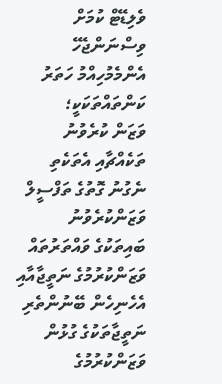ވެލިޑޭޓް ކުމަށް ވިސްނަންޖެހޭ އެންމެމުހިއްމު ހަތަރު
ކަންތައްތަކަކީ؛
ވަޒަން ކުރެވުނު ތަކެއްޗާއި އެތަކެތި ނެގުނު ގޮތުގެ ތަފްސީލް
ވަޒަންކުރެވުނު ބައިތަކުގެ ވައްތަރުތައް
ވަޒަންކުރުމުގެ ނަތީޖާއާއި އެހެނިހެން ބޭނުންތެރި ނަތީޖާތަކުގެ ގުޅުން
ވަޒަންކުރުމުގެ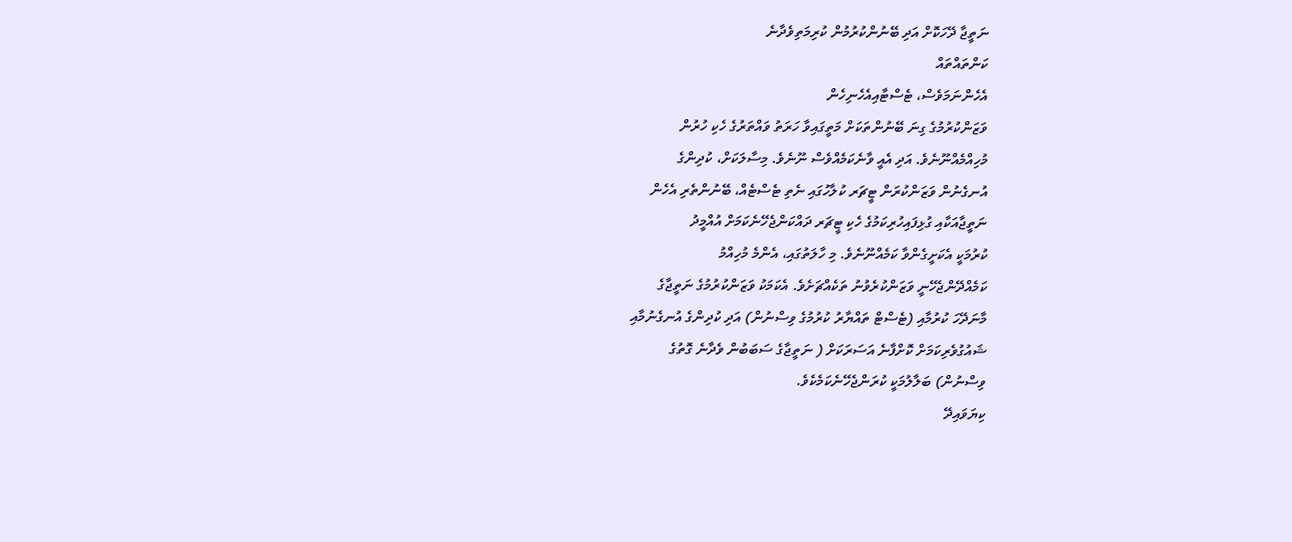ނަތީޖާ ދޭހަކޮށް އަދި ބޭނުންކުރުމުން ކުރިމަތިވެދާނެ
ކަންތައްތައް
އެހެންނަމަވެސް، ޓެސްޓާއިއެހެނިހެން
ވަޒަންކުރުމުގެ ގިނަ ބޭނުންތަކަށް މަތީގައިވާ ހަރަތު ވައްތަރުގެ ހެކި ހުރުން
މުހިއްމެއްނޫނެވެ. އަދި އެއީ ވާނެކަމެއްވެސް ނޫނެވެ. މިސާލަކަށް، ކުދިންގެ
އުނގެނުން ވަޒަންކުރަން ޓީޗަރ ކުލާހުގައި ނެތި ޓެސްޓެއް، ބޭނުންތެރި އެހެން
ނަތީޖާއަކާއި ގުޅިފައިހުރިކަމުގެ ހެކި ޓީޗަރ ދައްކަންޖެހޭނެކަމަށް އުއްމީދު
ކުރުމަކީ އެކަށީގެންވާ ކަމެއްނޫނެވެ. މި ހާލަތުގައި، އެންމެ މުހިއްމު
ކަމެއްދޭންޖެހޭނީ ވަޒަންކުރެވުނު ތަކެއްޗަށެވެ. އެކަމަކު ވަޒަންކުރުމުގެ ނަތީޖާގެ
މާނަދޭހަ ކުރުމާއި (ޓެސްޓް ތައްޔާރު ކުރުމުގެ ވިސްނުން) އަދި ކުދިންގެ އުނގެނުމާއި
ޝައުގުވެރިކަމަށް ކޮށްފާނެ އަސަރަކަށް ( ނަތީޖާގެ ސަބަބުން ވެދާނެ ގޮތުގެ
ވިސްނުން) ބަލާލުމަކީ ކުރަންޖެހޭނެކަމެކެވެ.
ކިޔަވައިދޭ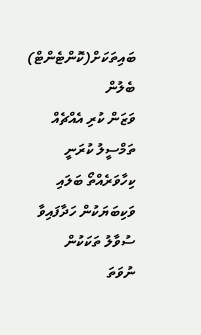ބައިތަކަށް(ކޮންޓެންޓް) ބެލުން
ވަޒަން ކުރި އެއްޗެއް
ތަމްސީލު ކުރަނީ ކިހާވަރެއްތޯ ބަލައި ވަކިބަޔަކުން ހަދާފައިވާ ސުވާލު ތަކަކުން
ނުވަތަ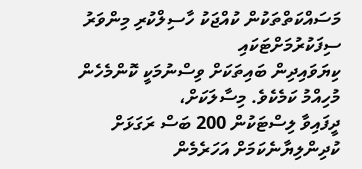މަސައްކަތްތަކުން ކުއްޖަކު ހާސިލްކުރި މިންވަރު ސިފަކުރުމަށްޓަކައި
ކިޔަވައިދިން ބައިތަކަށް ވިސްނުމަކީ ކޮންމެހެން މުހިއްމު ކަމެކެވެ. މިސާލަކަށް،
ދީފައިވާ ލިސްޓަކުން 200 ބަސް ރަގަޅަށް ކުދިންލިޔާނެކަމަށް އަހަރެމެން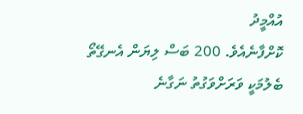އުއްމީދު
ކޮށްފާނެއެވެ. 200 ބަސް ލިޔަން އެނގޭތޯ ބެލުމަކީ ވަރަށްވަގުތު ނަގާނެ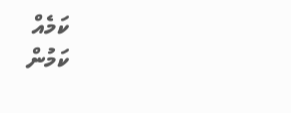ކަމެއް
ކަމުން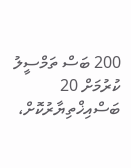200 ބަސް ތަމްސީލު ކުރުމަށް 20 ބަސްއިޚްތިޔާރުކޮށް،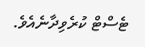ޓެސްޓް ކުރެވިދާނެއެވެ.